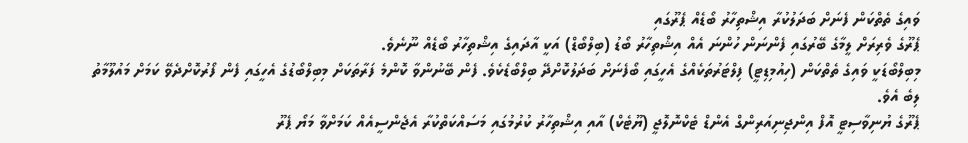ވައިގެ ތެތްކަން ފެނަށް ބަދަލުކުރާ އިޝްތިހާރު ބޯޑެއް ޕެރޫގައި
ޕެރޫގެ ވެރިރަށް ލީމާގެ ބޭރުގައި ފެންނަން ހުންނަ އެއް އިޝްތިހާރު ބޯޑު (ބިލްބޯޑް) އަކީ އާދައިގެ އިޝްތިހާރު ބޯޑެއް ނޫނެވެ.
މިބިލްބޯޑަކީ ވައިގެ ތެތްކަން (ހިއުމިޑިޓީ) ފިލްޓަރުތަކެއްގެ އެހީގައި ބޯފެނަށް ބަދަލުކޮށްދޭ ބިލްބޯޑެކެވެ. ފެން ބޭނުންވާ ކޮންމެ ފަރާތަކަށް މިބިލްބޯޑުގެ އެހީގައި ފެން ފޯރުކޮށްދެވޭ ކަމަށް މައުލޫމާތު ލިބެ އެވެ.
ޕެރޫގެ ޔުނިވާސިޓީ އޮފް އިންޖިނިއަރިންގް އެންޑް ޓެކްނޮލޮޖީ (ޔޫޓެކް) އާއި އިޝްތިހާރު ކުރުމުގައި މަސައްކަތްކުރާ އެޖެންސީއެއް ކަމަށްވާ މަޔޯ ޕެރޫ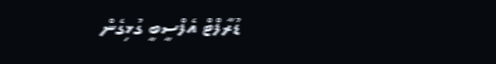ޑުރާފްޓް އެފްސީބީ ގުޅިގެން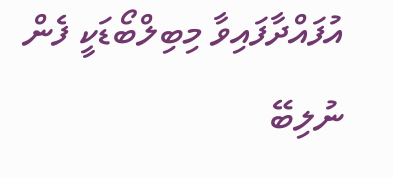އުފައްދާފައިވާ މިބިލްބޯޑަކީ ފެން ނުލިބޭ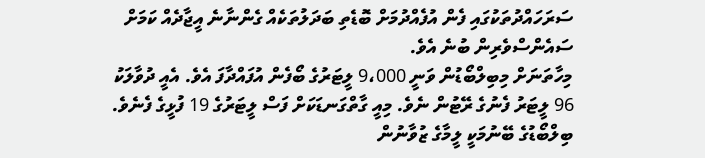ސަރަހައްދުތަކުގައި ފެން އުފެއްދުމަށް ބޮޑެތި ބަދަލުތަކެއް ގެންނާނެ އީޖާދެއް ކަމަށް ސައެންސްވެރިން ބުނެ އެވެ.
މިހާތަނަށް މިބިލްބޯޑުން ވަނީ 9،000 ލީޓަރުގެ ބޯފެން އުފައްދާފަ އެވެ. އެއީ ދުވާލަކު 96 ލީޓަރު ފެނުގެ ރޭޓުން ނެވެ. މިއީ ގާތްގަނޑަކަށް ފަސް ލީޓަރުގެ 19 ފުޅީގެ ފެނެވެ.
ބިލްބޯޑުގެ ބޭނުމަކީ ލީމާގެ ޒުވާނުން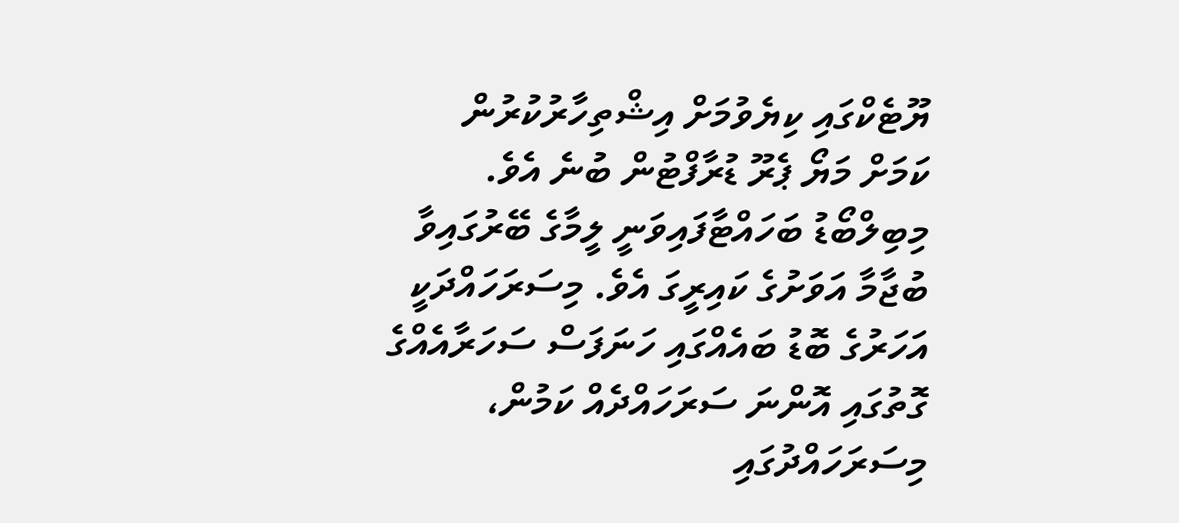ޔޫޓެކްގައި ކިޔެވުމަށް އިޝްތިހާރުކުރުން ކަމަށް މަޔޯ ޕެރޫ ޑުރާފްޓުން ބުނެ އެވެ.
މިބިލްބޯޑު ބަހައްޓާފައިވަނީ ލީމާގެ ބޭރުގައިވާ ބުޖާމާ އަވަށުގެ ކައިރީގަ އެވެ. މިސަރަހައްދަކީ އަހަރުގެ ބޮޑު ބައެއްގައި ހަނަފަސް ސަހަރާއެއްގެ ގޮތުގައި އޮންނަ ސަރަހައްދެއް ކަމުން، މިސަރަހައްދުގައި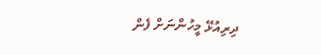ދިރިއުޅޭ މީހުންނަށް ފެން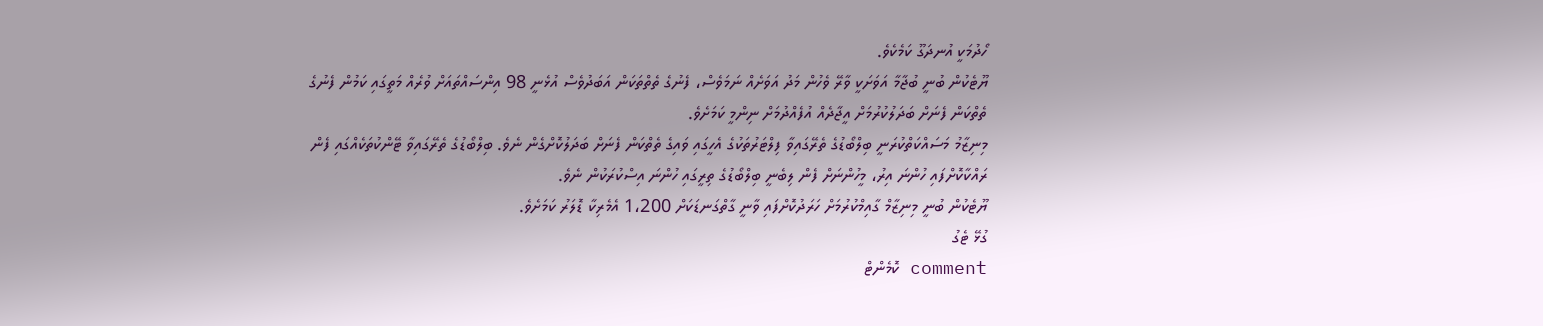ހޯދުމަކީ އުނދަގޫ ކަމެކެވެ.
ޔޫޓެކުން ބުނީ ބުޖާމާ އަވަށަކީ ވާރޭ ވެހުން މަދު އަވަށެއް ނަމަވެސް، ފެނުގެ ތެތްތަކަން އަބަދުވެސް އުޅެނީ 98 އިންސައްތައަށް ވުރެއް މަތީގައި ކަމުން ފެނުގެ ތެތްކަން ފެނަށް ބަދަލުކުރުމަށް އީޖާދެއް އުފެއްދުމަށް ނިންމީ ކަމަށެވެ.
މިނިޒާމު މަސައްކަތްކުރަނީ ބިލްބޯޑުގެ ތެރޭގައިވާ ފިލްޓަރުތަކުގެ އެހީގައި ވައިގެ ތެތްކަން ފެނަށް ބަދަލުކޮށްގެން ނެވެ. ބިލްބޯޑުގެ ތެރޭގައިވާ ޓޭންކުތަކެއްގައި ފެން ރައްކާކޮށްފައި ހުންނަ އިރު، މީހުންނަށް ފެން ލިބެނީ ބިލްބޯޑުގެ ތިރީގައި ހުންނަ އިސްކުރަކުން ނެވެ.
ޔޫޓެކުން ބުނީ މިނިޒާމް ގާއިމްކުރުމަށް ހަރަދުކޮށްފައި ވާނީ ގާތްގަނޑަކަށް 1،200 އެމެރިކާ ޑޮލަރު ކަމަށެވެ.
ގުޅޭ ޓެގު
comment ކޮމެންޓް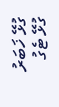ގުޅޭ ޚަބަރު
ގުޅޭ ޓެގު